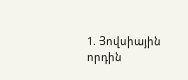1. Յովսիային որդին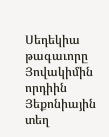Սեդեկիա թագաւորը Յովակիմին որդիին Յեքոնիային տեղ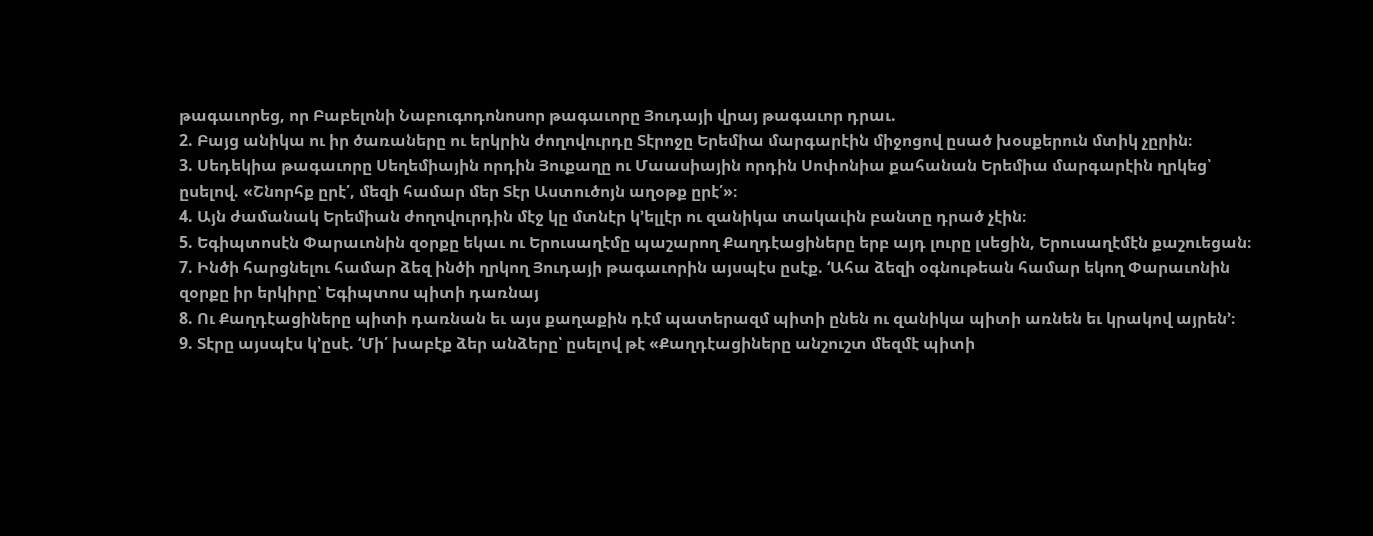թագաւորեց, որ Բաբելոնի Նաբուգոդոնոսոր թագաւորը Յուդայի վրայ թագաւոր դրաւ.
2. Բայց անիկա ու իր ծառաները ու երկրին ժողովուրդը Տէրոջը Երեմիա մարգարէին միջոցով ըսած խօսքերուն մտիկ չըրին։
3. Սեդեկիա թագաւորը Սեղեմիային որդին Յուքաղը ու Մաասիային որդին Սոփոնիա քահանան Երեմիա մարգարէին ղրկեց՝ ըսելով. «Շնորհք ըրէ՛, մեզի համար մեր Տէր Աստուծոյն աղօթք ըրէ՛»։
4. Այն ժամանակ Երեմիան ժողովուրդին մէջ կը մտնէր կ’ելլէր ու զանիկա տակաւին բանտը դրած չէին։
5. Եգիպտոսէն Փարաւոնին զօրքը եկաւ ու Երուսաղէմը պաշարող Քաղդէացիները երբ այդ լուրը լսեցին, Երուսաղէմէն քաշուեցան։
7. Ինծի հարցնելու համար ձեզ ինծի ղրկող Յուդայի թագաւորին այսպէս ըսէք. ‘Ահա ձեզի օգնութեան համար եկող Փարաւոնին զօրքը իր երկիրը՝ Եգիպտոս պիտի դառնայ
8. Ու Քաղդէացիները պիտի դառնան եւ այս քաղաքին դէմ պատերազմ պիտի ընեն ու զանիկա պիտի առնեն եւ կրակով այրեն’։
9. Տէրը այսպէս կ’ըսէ. ‘Մի՛ խաբէք ձեր անձերը՝ ըսելով թէ «Քաղդէացիները անշուշտ մեզմէ պիտի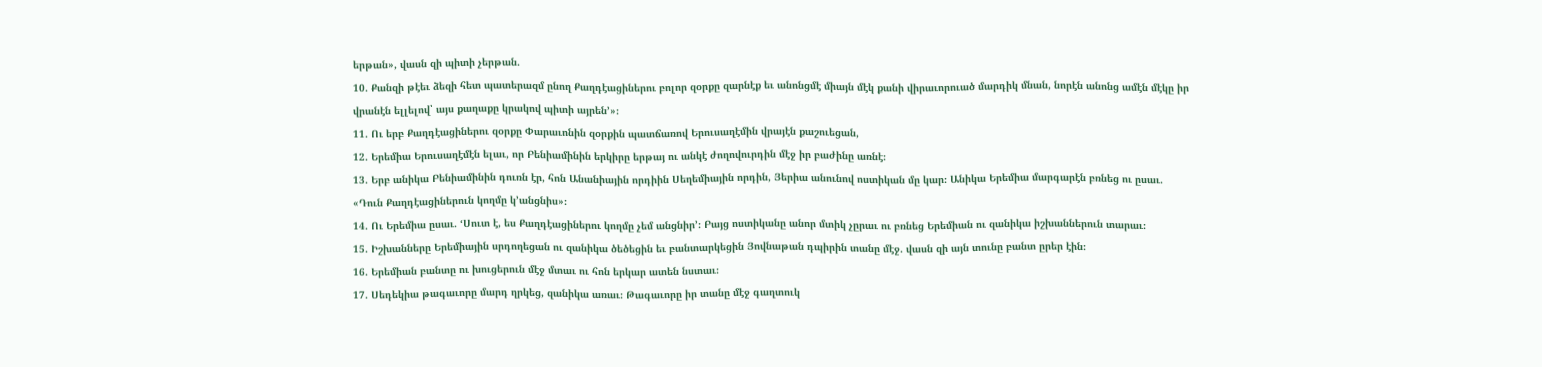երթան», վասն զի պիտի չերթան.
10. Քանզի թէեւ ձեզի հետ պատերազմ ընող Քաղդէացիներու բոլոր զօրքը զարնէք եւ անոնցմէ միայն մէկ քանի վիրաւորուած մարդիկ մնան, նորէն անոնց ամէն մէկը իր վրանէն ելլելով՝ այս քաղաքը կրակով պիտի այրեն’»։
11. Ու երբ Քաղդէացիներու զօրքը Փարաւոնին զօրքին պատճառով Երուսաղէմին վրայէն քաշուեցան,
12. Երեմիա Երուսաղէմէն ելաւ, որ Բենիամինին երկիրը երթայ ու անկէ ժողովուրդին մէջ իր բաժինը առնէ։
13. Երբ անիկա Բենիամինին դուռն էր, հոն Անանիային որդիին Սեղեմիային որդին, Յերիա անունով ոստիկան մը կար։ Անիկա Երեմիա մարգարէն բռնեց ու ըսաւ. «Դուն Քաղդէացիներուն կողմը կ’անցնիս»։
14. Ու Երեմիա ըսաւ. ‘Սուտ է, ես Քաղդէացիներու կողմը չեմ անցնիր’։ Բայց ոստիկանը անոր մտիկ չըրաւ ու բռնեց Երեմիան ու զանիկա իշխաններուն տարաւ։
15. Իշխանները Երեմիային սրդողեցան ու զանիկա ծեծեցին եւ բանտարկեցին Յովնաթան դպիրին տանը մէջ. վասն զի այն տունը բանտ ըրեր էին։
16. Երեմիան բանտը ու խուցերուն մէջ մտաւ ու հոն երկար ատեն նստաւ։
17. Սեդեկիա թագաւորը մարդ ղրկեց, զանիկա առաւ։ Թագաւորը իր տանը մէջ գաղտուկ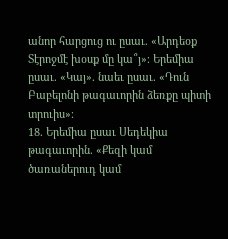անոր հարցուց ու ըսաւ. «Արդեօք Տէրոջմէ խօսք մը կա՞յ»։ Երեմիա ըսաւ. «Կայ». նաեւ ըսաւ. «Դուն Բաբելոնի թագաւորին ձեռքը պիտի տրուիս»։
18. Երեմիա ըսաւ Սեդեկիա թագաւորին. «Քեզի կամ ծառաներուդ կամ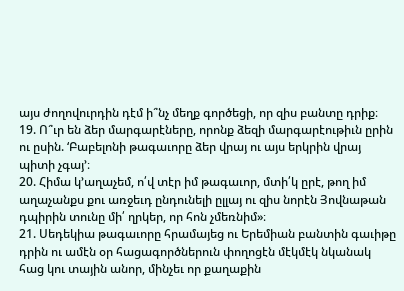այս ժողովուրդին դէմ ի՞նչ մեղք գործեցի, որ զիս բանտը դրիք։
19. Ո՞ւր են ձեր մարգարէները, որոնք ձեզի մարգարէութիւն ըրին ու ըսին. ‘Բաբելոնի թագաւորը ձեր վրայ ու այս երկրին վրայ պիտի չգայ’։
20. Հիմա կ’աղաչեմ, ո՛վ տէր իմ թագաւոր, մտի՛կ ըրէ, թող իմ աղաչանքս քու առջեւդ ընդունելի ըլլայ ու զիս նորէն Յովնաթան դպիրին տունը մի՛ ղրկեր, որ հոն չմեռնիմ»։
21. Սեդեկիա թագաւորը հրամայեց ու Երեմիան բանտին գաւիթը դրին ու ամէն օր հացագործներուն փողոցէն մէկմէկ նկանակ հաց կու տային անոր, մինչեւ որ քաղաքին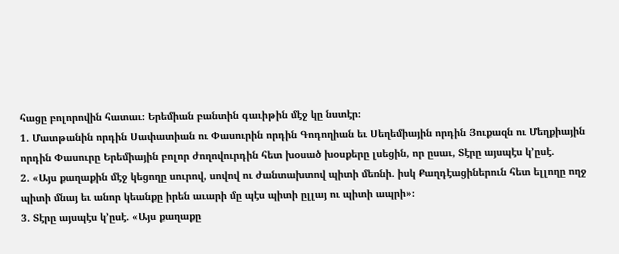հացը բոլորովին հատաւ։ Երեմիան բանտին գաւիթին մէջ կը նստէր։
1. Մատթանին որդին Սափատիան ու Փասուրին որդին Գոդողիան եւ Սեղեմիային որդին Յուքազն ու Մեղքիային որդին Փասուրը Երեմիային բոլոր ժողովուրդին հետ խօսած խօսքերը լսեցին, որ ըսաւ, Տէրը այսպէս կ’ըսէ.
2. «Այս քաղաքին մէջ կեցողը սուրով, սովով ու ժանտախտով պիտի մեռնի. իսկ Քաղդէացիներուն հետ ելլողը ողջ պիտի մնայ եւ անոր կեանքը իրեն աւարի մը պէս պիտի ըլլայ ու պիտի ապրի»։
3. Տէրը այսպէս կ’ըսէ. «Այս քաղաքը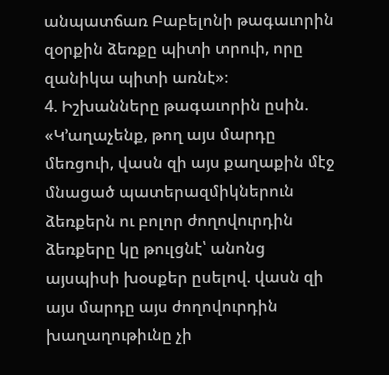անպատճառ Բաբելոնի թագաւորին զօրքին ձեռքը պիտի տրուի, որը զանիկա պիտի առնէ»։
4. Իշխանները թագաւորին ըսին. «Կ’աղաչենք, թող այս մարդը մեռցուի, վասն զի այս քաղաքին մէջ մնացած պատերազմիկներուն ձեռքերն ու բոլոր ժողովուրդին ձեռքերը կը թուլցնէ՝ անոնց այսպիսի խօսքեր ըսելով. վասն զի այս մարդը այս ժողովուրդին խաղաղութիւնը չի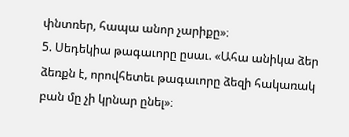փնտռեր, հապա անոր չարիքը»։
5. Սեդեկիա թագաւորը ըսաւ. «Ահա անիկա ձեր ձեռքն է, որովհետեւ թագաւորը ձեզի հակառակ բան մը չի կրնար ընել»։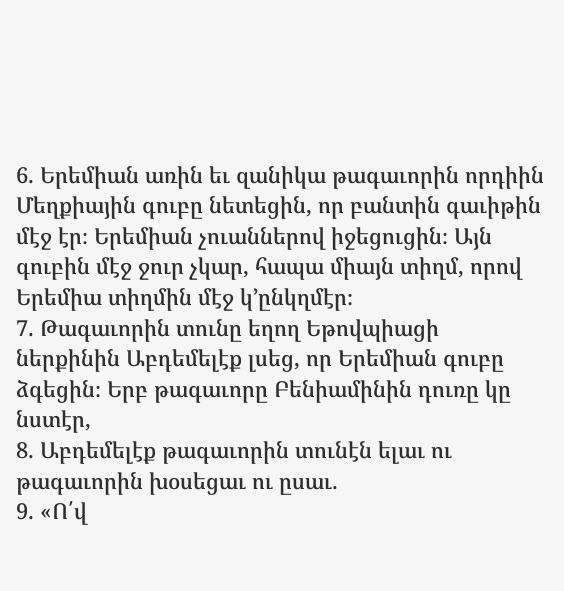6. Երեմիան առին եւ զանիկա թագաւորին որդիին Մեղքիային գուբը նետեցին, որ բանտին գաւիթին մէջ էր։ Երեմիան չուաններով իջեցուցին։ Այն գուբին մէջ ջուր չկար, հապա միայն տիղմ, որով Երեմիա տիղմին մէջ կ’ընկղմէր։
7. Թագաւորին տունը եղող Եթովպիացի ներքինին Աբդեմելէք լսեց, որ Երեմիան գուբը ձգեցին։ Երբ թագաւորը Բենիամինին դուռը կը նստէր,
8. Աբդեմելէք թագաւորին տունէն ելաւ ու թագաւորին խօսեցաւ ու ըսաւ.
9. «Ո՛վ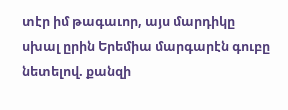տէր իմ թագաւոր, այս մարդիկը սխալ ըրին Երեմիա մարգարէն գուբը նետելով. քանզի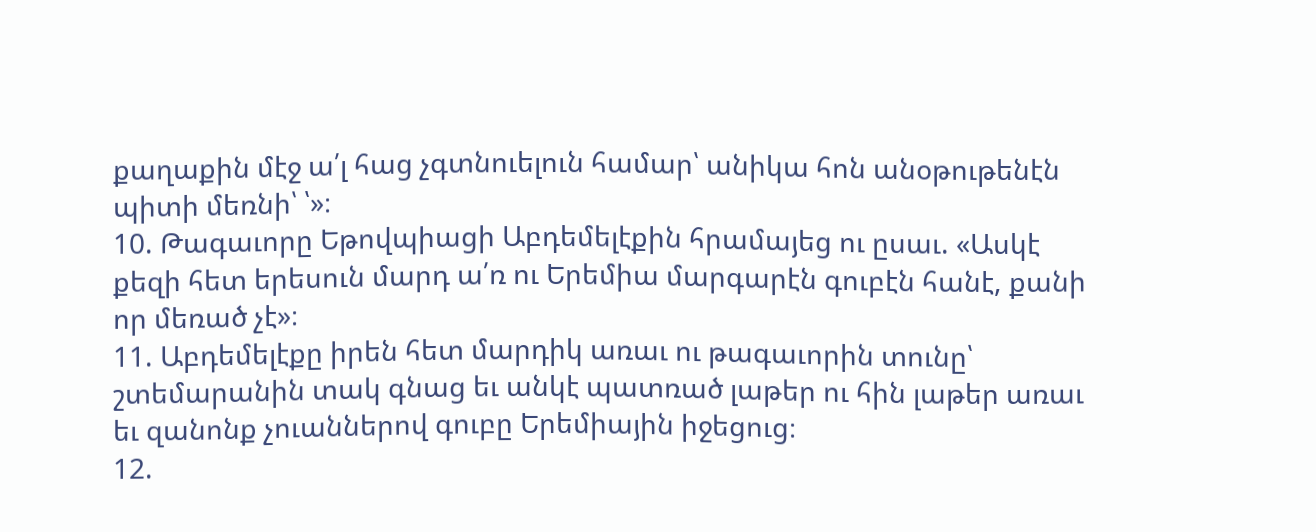քաղաքին մէջ ա՛լ հաց չգտնուելուն համար՝ անիկա հոն անօթութենէն պիտի մեռնի՝ ՝»։
10. Թագաւորը Եթովպիացի Աբդեմելէքին հրամայեց ու ըսաւ. «Ասկէ քեզի հետ երեսուն մարդ ա՛ռ ու Երեմիա մարգարէն գուբէն հանէ, քանի որ մեռած չէ»։
11. Աբդեմելէքը իրեն հետ մարդիկ առաւ ու թագաւորին տունը՝ շտեմարանին տակ գնաց եւ անկէ պատռած լաթեր ու հին լաթեր առաւ եւ զանոնք չուաններով գուբը Երեմիային իջեցուց։
12.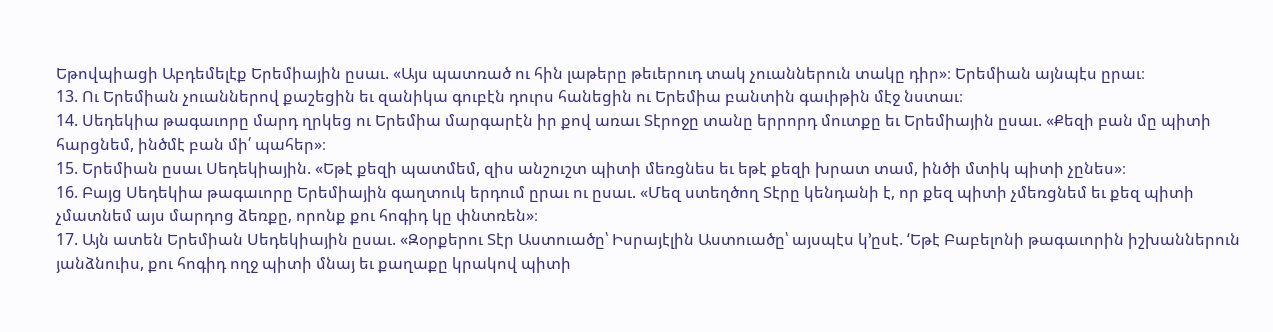Եթովպիացի Աբդեմելէք Երեմիային ըսաւ. «Այս պատռած ու հին լաթերը թեւերուդ տակ չուաններուն տակը դիր»։ Երեմիան այնպէս ըրաւ։
13. Ու Երեմիան չուաններով քաշեցին եւ զանիկա գուբէն դուրս հանեցին ու Երեմիա բանտին գաւիթին մէջ նստաւ։
14. Սեդեկիա թագաւորը մարդ ղրկեց ու Երեմիա մարգարէն իր քով առաւ Տէրոջը տանը երրորդ մուտքը եւ Երեմիային ըսաւ. «Քեզի բան մը պիտի հարցնեմ, ինծմէ բան մի՛ պահեր»։
15. Երեմիան ըսաւ Սեդեկիային. «Եթէ քեզի պատմեմ, զիս անշուշտ պիտի մեռցնես եւ եթէ քեզի խրատ տամ, ինծի մտիկ պիտի չընես»։
16. Բայց Սեդեկիա թագաւորը Երեմիային գաղտուկ երդում ըրաւ ու ըսաւ. «Մեզ ստեղծող Տէրը կենդանի է, որ քեզ պիտի չմեռցնեմ եւ քեզ պիտի չմատնեմ այս մարդոց ձեռքը, որոնք քու հոգիդ կը փնտռեն»։
17. Այն ատեն Երեմիան Սեդեկիային ըսաւ. «Զօրքերու Տէր Աստուածը՝ Իսրայէլին Աստուածը՝ այսպէս կ’ըսէ. ‘Եթէ Բաբելոնի թագաւորին իշխաններուն յանձնուիս, քու հոգիդ ողջ պիտի մնայ եւ քաղաքը կրակով պիտի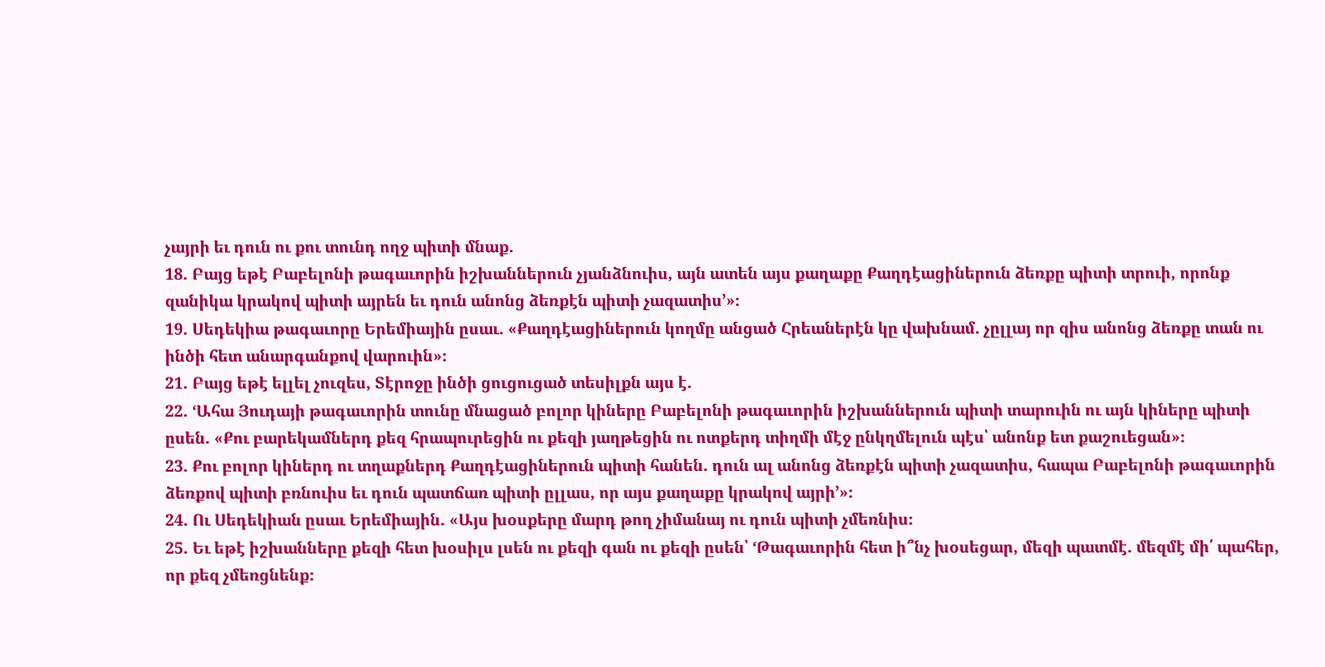չայրի եւ դուն ու քու տունդ ողջ պիտի մնաք.
18. Բայց եթէ Բաբելոնի թագաւորին իշխաններուն չյանձնուիս, այն ատեն այս քաղաքը Քաղդէացիներուն ձեռքը պիտի տրուի, որոնք զանիկա կրակով պիտի այրեն եւ դուն անոնց ձեռքէն պիտի չազատիս’»։
19. Սեդեկիա թագաւորը Երեմիային ըսաւ. «Քաղդէացիներուն կողմը անցած Հրեաներէն կը վախնամ. չըլլայ որ զիս անոնց ձեռքը տան ու ինծի հետ անարգանքով վարուին»։
21. Բայց եթէ ելլել չուզես, Տէրոջը ինծի ցուցուցած տեսիլքն այս է.
22. ‘Ահա Յուդայի թագաւորին տունը մնացած բոլոր կիները Բաբելոնի թագաւորին իշխաններուն պիտի տարուին ու այն կիները պիտի ըսեն. «Քու բարեկամներդ քեզ հրապուրեցին ու քեզի յաղթեցին ու ոտքերդ տիղմի մէջ ընկղմելուն պէս՝ անոնք ետ քաշուեցան»։
23. Քու բոլոր կիներդ ու տղաքներդ Քաղդէացիներուն պիտի հանեն. դուն ալ անոնց ձեռքէն պիտի չազատիս, հապա Բաբելոնի թագաւորին ձեռքով պիտի բռնուիս եւ դուն պատճառ պիտի ըլլաս, որ այս քաղաքը կրակով այրի’»։
24. Ու Սեդեկիան ըսաւ Երեմիային. «Այս խօսքերը մարդ թող չիմանայ ու դուն պիտի չմեռնիս։
25. Եւ եթէ իշխանները քեզի հետ խօսիլս լսեն ու քեզի գան ու քեզի ըսեն՝ ‘Թագաւորին հետ ի՞նչ խօսեցար, մեզի պատմէ. մեզմէ մի՛ պահեր, որ քեզ չմեռցնենք։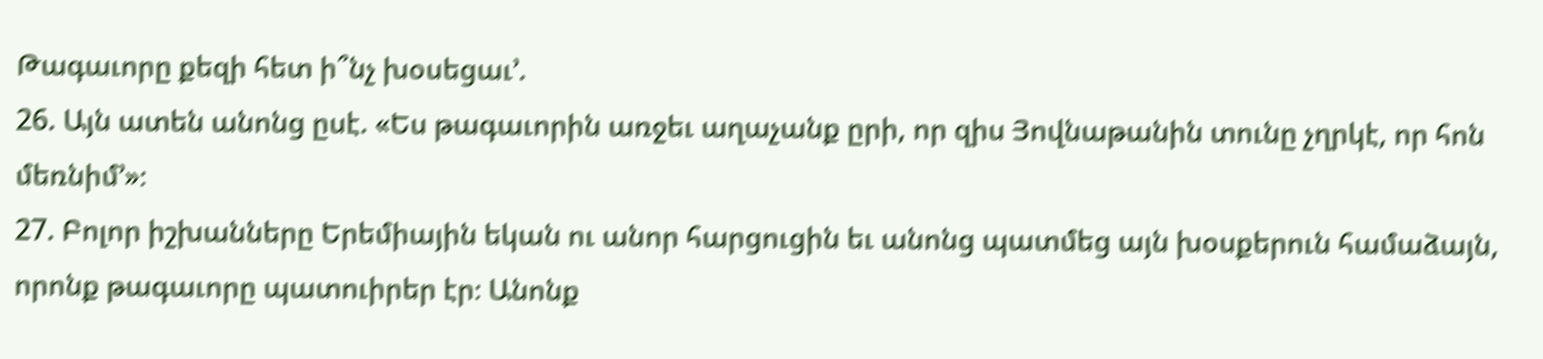Թագաւորը քեզի հետ ի՞նչ խօսեցաւ’.
26. Այն ատեն անոնց ըսէ. «Ես թագաւորին առջեւ աղաչանք ըրի, որ զիս Յովնաթանին տունը չղրկէ, որ հոն մեռնիմ’»։
27. Բոլոր իշխանները Երեմիային եկան ու անոր հարցուցին եւ անոնց պատմեց այն խօսքերուն համաձայն, որոնք թագաւորը պատուիրեր էր։ Անոնք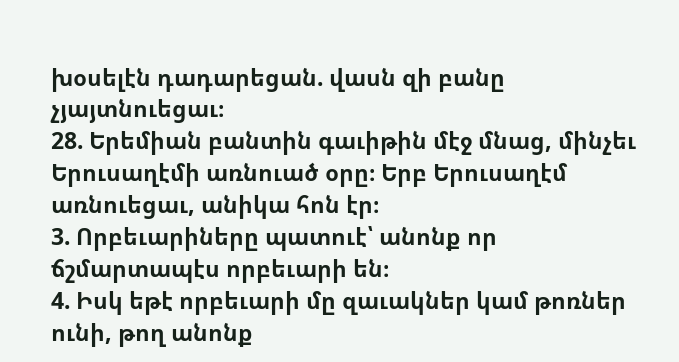խօսելէն դադարեցան. վասն զի բանը չյայտնուեցաւ։
28. Երեմիան բանտին գաւիթին մէջ մնաց, մինչեւ Երուսաղէմի առնուած օրը։ Երբ Երուսաղէմ առնուեցաւ, անիկա հոն էր։
3. Որբեւարիները պատուէ՝ անոնք որ ճշմարտապէս որբեւարի են։
4. Իսկ եթէ որբեւարի մը զաւակներ կամ թոռներ ունի, թող անոնք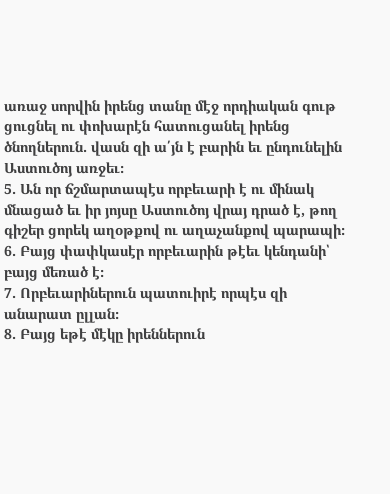առաջ սորվին իրենց տանը մէջ որդիական գութ ցուցնել ու փոխարէն հատուցանել իրենց ծնողներուն. վասն զի ա՛յն է բարին եւ ընդունելին Աստուծոյ առջեւ։
5. Ան որ ճշմարտապէս որբեւարի է ու մինակ մնացած եւ իր յոյսը Աստուծոյ վրայ դրած է, թող գիշեր ցորեկ աղօթքով ու աղաչանքով պարապի։
6. Բայց փափկասէր որբեւարին թէեւ կենդանի՝ բայց մեռած է։
7. Որբեւարիներուն պատուիրէ որպէս զի անարատ ըլլան։
8. Բայց եթէ մէկը իրեններուն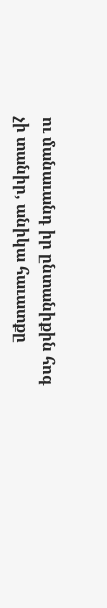ու մանաւանդ իր ընտանիքին հոգ չի տանիր, անիկա հաւատքը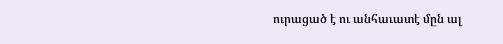ուրացած է ու անհաւատէ մըն ալ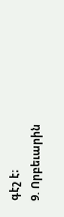գէշ է։
9. Որբեւարին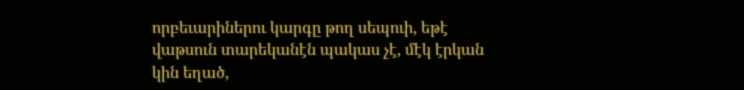որբեւարիներու կարգը թող սեպուի, եթէ վաթսուն տարեկանէն պակաս չէ, մէկ էրկան կին եղած,